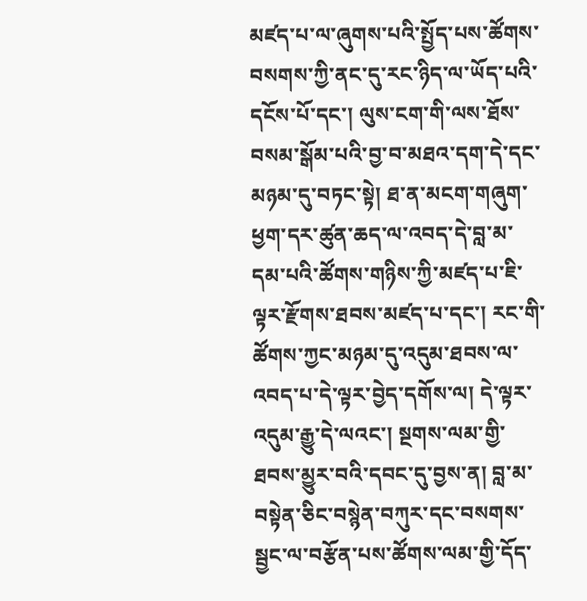མཛད་པ་ལ་ཞུགས་པའི་སྤྱོད་པས་ཚོགས་བསགས་ཀྱི་ནང་དུ་རང་ཉིད་ལ་ཡོད་པའི་དངོས་པོ་དང་། ལུས་ངག་གི་ལས་ཐོས་བསམ་སྒོམ་པའི་བྱ་བ་མཐའ་དག་དེ་དང་མཉམ་དུ་བཏང་སྟེ། ཐ་ན་མངག་གཞུག་ཕྱག་དར་ཚུན་ཆད་ལ་འབད་དེ་བླ་མ་དམ་པའི་ཚོགས་གཉིས་ཀྱི་མཛད་པ་ཇི་ལྟར་རྫོགས་ཐབས་མཛད་པ་དང་། རང་གི་ཚོགས་ཀྱང་མཉམ་དུ་འདུམ་ཐབས་ལ་འབད་པ་དེ་ལྟར་བྱེད་དགོས་ལ། དེ་ལྟར་འདུམ་རྒྱུ་དེ་ལའང་། སྔགས་ལམ་གྱི་ཐབས་མྱུར་བའི་དབང་དུ་བྱས་ན། བླ་མ་བསྟེན་ཅིང་བསྙེན་བཀུར་དང་བསགས་སྦྱང་ལ་བརྩོན་པས་ཚོགས་ལམ་གྱི་དོད་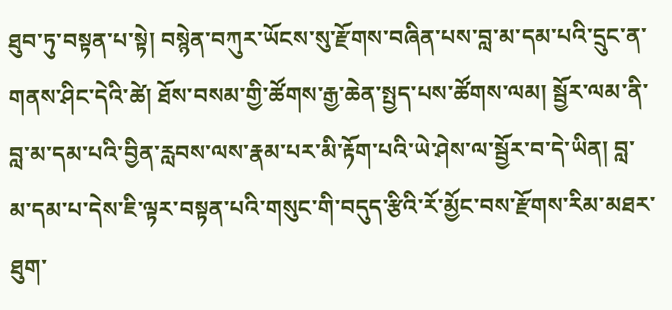ཐུབ་ཏུ་བསྟན་པ་སྟེ། བསྙེན་བཀུར་ཡོངས་སུ་རྫོགས་བཞིན་པས་བླ་མ་དམ་པའི་དྲུང་ན་གནས་ཤིང་དེའི་ཚེ། ཐོས་བསམ་གྱི་ཚོགས་རྒྱ་ཆེན་སྤྱད་པས་ཚོགས་ལམ། སྦྱོར་ལམ་ནི་བླ་མ་དམ་པའི་བྱིན་རླབས་ལས་རྣམ་པར་མི་རྟོག་པའི་ཡེ་ཤེས་ལ་སྦྱོར་བ་དེ་ཡིན། བླ་མ་དམ་པ་དེས་ཇི་ལྟར་བསྟན་པའི་གསུང་གི་བདུད་རྩིའི་རོ་མྱོང་བས་རྫོགས་རིམ་མཐར་ཐུག་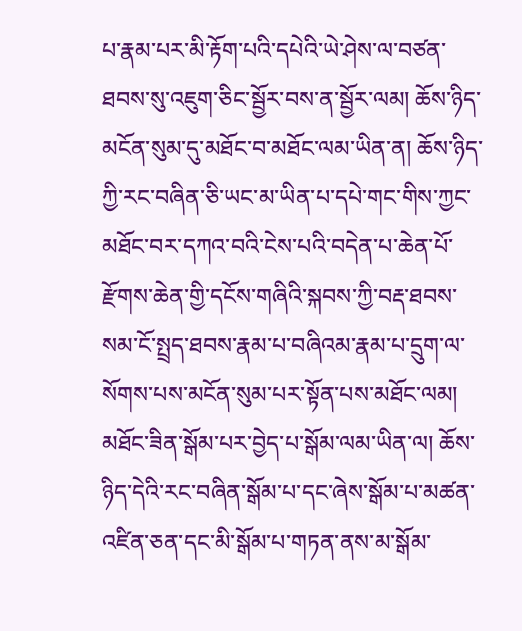པ་རྣམ་པར་མི་རྟོག་པའི་དཔེའི་ཡེ་ཤེས་ལ་བཙན་ཐབས་སུ་འཇུག་ཅིང་སྦྱོར་བས་ན་སྦྱོར་ལམ། ཆོས་ཉིད་མངོན་སུམ་དུ་མཐོང་བ་མཐོང་ལམ་ཡིན་ན། ཆོས་ཉིད་ཀྱི་རང་བཞིན་ཅི་ཡང་མ་ཡིན་པ་དཔེ་གང་གིས་ཀྱང་མཐོང་བར་དཀའ་བའི་ངེས་པའི་བདེན་པ་ཆེན་པོ་རྫོགས་ཆེན་གྱི་དངོས་གཞིའི་སྐབས་ཀྱི་བརྡ་ཐབས་སམ་ངོ་སྤྲད་ཐབས་རྣམ་པ་བཞིའམ་རྣམ་པ་དྲུག་ལ་སོགས་པས་མངོན་སུམ་པར་སྟོན་པས་མཐོང་ལམ། མཐོང་ཟིན་སྒོམ་པར་བྱེད་པ་སྒོམ་ལམ་ཡིན་ལ། ཆོས་ཉིད་དེའི་རང་བཞིན་སྒོམ་པ་དང་ཞེས་སྒོམ་པ་མཚན་འཛིན་ཅན་དང་མི་སྒོམ་པ་གཏན་ནས་མ་སྒོམ་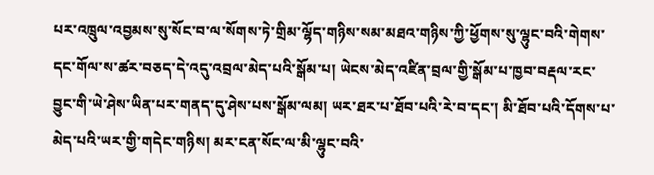པར་འཁྲུལ་འབྱམས་སུ་སོང་བ་ལ་སོགས་ཏེ་གྲིམ་ལྷོད་གཉིས་སམ་མཐའ་གཉིས་ཀྱི་ཕྱོགས་སུ་ལྷུང་བའི་གེགས་དང་གོལ་ས་ཚར་བཅད་དེ་འདུ་འབྲལ་མེད་པའི་སྒོམ་པ། ཡེངས་མེད་འཛིན་བྲལ་གྱི་སྒོམ་པ་ཁྱབ་བརྡལ་རང་བྱུང་གི་ཡེ་ཤེས་ཡིན་པར་གནད་དུ་ཤེས་པས་སྒོམ་ལམ། ཡར་ཐར་པ་ཐོབ་པའི་རེ་བ་དང་། མི་ཐོབ་པའི་དོགས་པ་མེད་པའི་ཡར་གྱི་གདེང་གཉིས། མར་ངན་སོང་ལ་མི་ལྷུང་བའི་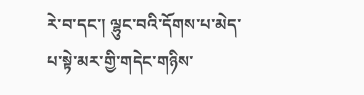རེ་བ་དང་། ལྷུང་བའི་དོགས་པ་མེད་པ་སྟེ་མར་གྱི་གདེང་གཉིས་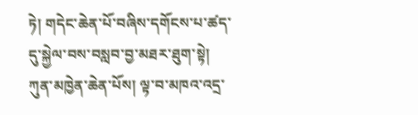ཏེ། གདེང་ཆེན་པོ་བཞིས་དགོངས་པ་ཚད་དུ་སྐྱེལ་བས་བསླབ་བྱ་མཐར་ཐུག་སྟེ། ཀུན་མཁྱེན་ཆེན་པོས། ལྟ་བ་མཁའ་འདྲ་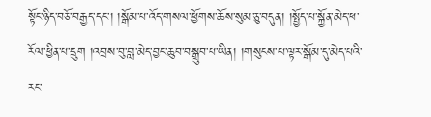སྟོང་ཉིད་བཅོ་བརྒྱད་དང་། །སྒོམ་པ་འོད་གསལ་ཕྱོགས་ཆོས་སུམ་ཅུ་བདུན། །སྤྱོད་པ་སྐྱོན་མེད་ཕ་རོལ་ཕྱིན་པ་དྲུག །འབྲས་བུ་བླ་མེད་བྱང་ཆུབ་བསྒྲུབ་པ་ཡིན། །གསུངས་པ་ལྟར་སྒོམ་དུ་མེད་པའི་རང་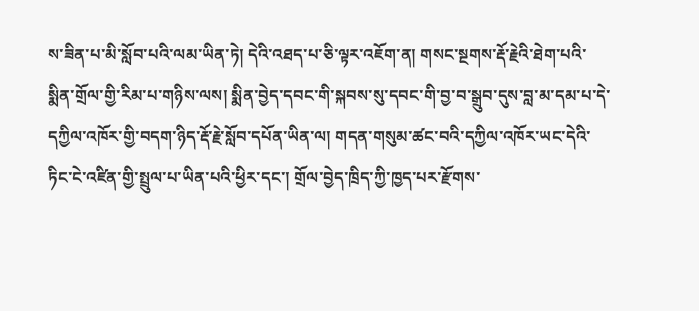ས་ཟིན་པ་མི་སློབ་པའི་ལམ་ཡིན་ཏེ། དེའི་འཐད་པ་ཅི་ལྟར་འཇོག་ན། གསང་སྔགས་རྡོ་རྗེའི་ཐེག་པའི་སྨིན་གྲོལ་གྱི་རིམ་པ་གཉིས་ལས། སྨིན་བྱེད་དབང་གི་སྐབས་སུ་དབང་གི་བྱ་བ་སྒྲུབ་དུས་བླ་མ་དམ་པ་དེ་དཀྱིལ་འཁོར་གྱི་བདག་ཉིད་རྡོ་རྗེ་སློབ་དཔོན་ཡིན་ལ། གདན་གསུམ་ཚང་བའི་དཀྱིལ་འཁོར་ཡང་དེའི་ཏིང་ངེ་འཛིན་གྱི་སྤྲུལ་པ་ཡིན་པའི་ཕྱིར་དང་། གྲོལ་བྱེད་ཁྲིད་ཀྱི་ཁྱད་པར་རྫོགས་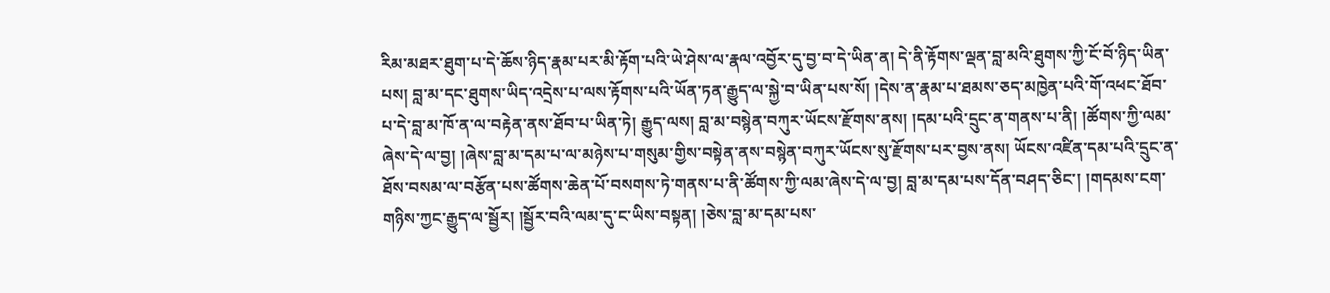རིམ་མཐར་ཐུག་པ་དེ་ཆོས་ཉིད་རྣམ་པར་མི་རྟོག་པའི་ཡེ་ཤེས་ལ་རྣལ་འབྱོར་དུ་བྱ་བ་དེ་ཡིན་ན། དེ་ནི་རྟོགས་ལྡན་བླ་མའི་ཐུགས་ཀྱི་ངོ་བོ་ཉིད་ཡིན་པས། བླ་མ་དང་ཐུགས་ཡིད་འདྲེས་པ་ལས་རྟོགས་པའི་ཡོན་ཏན་རྒྱུད་ལ་སྐྱེ་བ་ཡིན་པས་སོ། །དེས་ན་རྣམ་པ་ཐམས་ཅད་མཁྱེན་པའི་གོ་འཕང་ཐོབ་པ་དེ་བླ་མ་ཁོ་ན་ལ་བརྟེན་ནས་ཐོབ་པ་ཡིན་ཏེ། རྒྱུད་ལས། བླ་མ་བསྙེན་བཀུར་ཡོངས་རྫོགས་ནས། །དམ་པའི་དྲུང་ན་གནས་པ་ནི། །ཚོགས་ཀྱི་ལམ་ཞེས་དེ་ལ་བྱ། །ཞེས་བླ་མ་དམ་པ་ལ་མཉེས་པ་གསུམ་གྱིས་བསྟེན་ནས་བསྙེན་བཀུར་ཡོངས་སུ་རྫོགས་པར་བྱས་ནས། ཡོངས་འཛིན་དམ་པའི་དྲུང་ན་ཐོས་བསམ་ལ་བརྩོན་པས་ཚོགས་ཆེན་པོ་བསགས་ཏེ་གནས་པ་ནི་ཚོགས་ཀྱི་ལམ་ཞེས་དེ་ལ་བྱ། བླ་མ་དམ་པས་དོན་བཤད་ཅིང་། །གདམས་ངག་གཉིས་ཀྱང་རྒྱུད་ལ་སྦྱོར། །སྦྱོར་བའི་ལམ་དུ་ང་ཡིས་བསྟན། །ཅེས་བླ་མ་དམ་པས་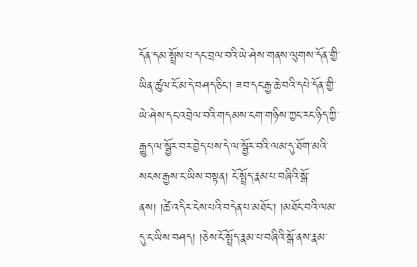དོན་དམ་སྤྲོས་པ་དང་བྲལ་བའི་ཡེ་ཤེས་གནས་ལུགས་དོན་གྱི་ཡིན་ཚུལ་ངོ་མ་དེ་བཤད་ཅིང་། ཟབ་དང་རྒྱ་ཆེ་བའི་དཔེ་དོན་གྱི་ཡེ་ཤེས་དང་འབྲེལ་བའི་གདམས་ངག་གཉིས་ཀྱང་རང་ཉིད་ཀྱི་རྒྱུད་ལ་སྦྱོར་བར་བྱེད་པས་དེ་ལ་སྦྱོར་བའི་ལམ་དུ་ཐོག་མའི་སངས་རྒྱས་ང་ཡིས་བསྟན། ངོ་སྤྲོད་རྣམ་པ་བཞིའི་སྒོ་ནས། །ཚེ་འདིར་ངེས་པའི་བདེན་པ་མཐོང་། །མཐོང་བའི་ལམ་དུ་ང་ཡིས་བཤད། །ཅེས་ངོ་སྤྲོད་རྣམ་པ་བཞིའི་སྒོ་ནས་རྣམ་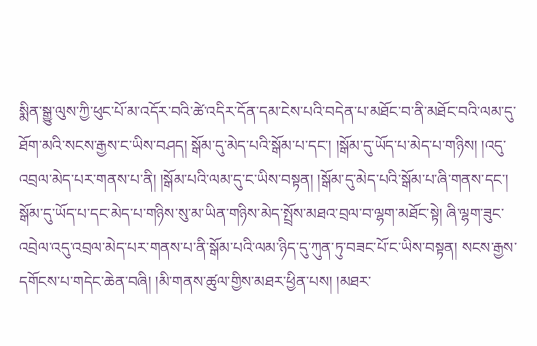སྨིན་སྒྱུ་ལུས་ཀྱི་ཕུང་པོ་མ་འདོར་བའི་ཚེ་འདིར་དོན་དམ་ངེས་པའི་བདེན་པ་མཐོང་བ་ནི་མཐོང་བའི་ལམ་དུ་ཐོག་མའི་སངས་རྒྱས་ང་ཡིས་བཤད། སྒོམ་དུ་མེད་པའི་སྒོམ་པ་དང་། །སྒོམ་དུ་ཡོད་པ་མེད་པ་གཉིས། །འདུ་འབྲལ་མེད་པར་གནས་པ་ནི། །སྒོམ་པའི་ལམ་དུ་ང་ཡིས་བསྟན། །སྒོམ་དུ་མེད་པའི་སྒོམ་པ་ཞི་གནས་དང་། སྒོམ་དུ་ཡོད་པ་དང་མེད་པ་གཉིས་སུ་མ་ཡིན་གཉིས་མེད་སྤྲོས་མཐའ་བྲལ་བ་ལྷག་མཐོང་སྟེ། ཞི་ལྷག་ཟུང་འབྲེལ་འདུ་འབྲལ་མེད་པར་གནས་པ་ནི་སྒོམ་པའི་ལམ་ཉིད་དུ་ཀུན་ཏུ་བཟང་པོ་ང་ཡིས་བསྟན། སངས་རྒྱས་དགོངས་པ་གདེང་ཆེན་བཞི། །མི་གནས་ཚུལ་གྱིས་མཐར་ཕྱིན་པས། །མཐར་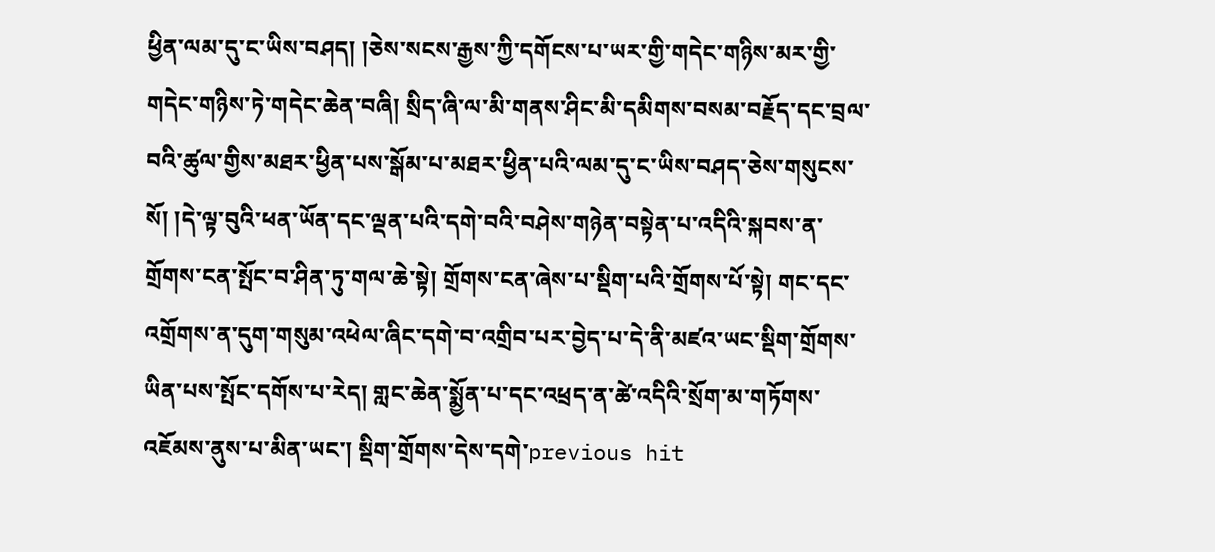ཕྱིན་ལམ་དུ་ང་ཡིས་བཤད། །ཅེས་སངས་རྒྱས་ཀྱི་དགོངས་པ་ཡར་གྱི་གདེང་གཉིས་མར་གྱི་གདེང་གཉིས་ཏེ་གདེང་ཆེན་བཞི། སྲིད་ཞི་ལ་མི་གནས་ཤིང་མི་དམིགས་བསམ་བརྗོད་དང་བྲལ་བའི་ཚུལ་གྱིས་མཐར་ཕྱིན་པས་སྒོམ་པ་མཐར་ཕྱིན་པའི་ལམ་དུ་ང་ཡིས་བཤད་ཅེས་གསུངས་སོ། །དེ་ལྟ་བུའི་ཕན་ཡོན་དང་ལྡན་པའི་དགེ་བའི་བཤེས་གཉེན་བསྟེན་པ་འདིའི་སྐབས་ན་གྲོགས་ངན་སྤོང་བ་ཤིན་ཏུ་གལ་ཆེ་སྟེ། གྲོགས་ངན་ཞེས་པ་སྡིག་པའི་གྲོགས་པོ་སྟེ། གང་དང་འགྲོགས་ན་དུག་གསུམ་འཕེལ་ཞིང་དགེ་བ་འགྲིབ་པར་བྱེད་པ་དེ་ནི་མཛའ་ཡང་སྡིག་གྲོགས་ཡིན་པས་སྤོང་དགོས་པ་རེད། གླང་ཆེན་སྨྱོན་པ་དང་འཕྲད་ན་ཚེ་འདིའི་སྲོག་མ་གཏོགས་འཇོམས་ནུས་པ་མིན་ཡང་། སྡིག་གྲོགས་དེས་དགེ་previous hit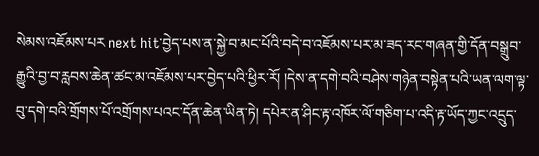སེམས་འཇོམས་པར next hit་བྱེད་པས་ན་སྐྱེ་བ་མང་པོའི་བདེ་བ་འཇོམས་པར་མ་ཟད་རང་གཞན་གྱི་དོན་བསྒྲུབ་རྒྱུའི་བྱ་བ་རླབས་ཆེན་ཚང་མ་འཇོམས་པར་བྱེད་པའི་ཕྱིར་རོ། །དེས་ན་དགེ་བའི་བཤེས་གཉེན་བསྟེན་པའི་ཡན་ལག་ལྟ་བུ་དགེ་བའི་གྲོགས་པོ་འགྲོགས་པའང་དོན་ཆེན་ཡིན་ཏེ། དཔེར་ན་ཤིང་རྟ་འཁོར་ལོ་གཅིག་པ་འདི་རྟ་ཡོད་ཀྱང་འདྲུད་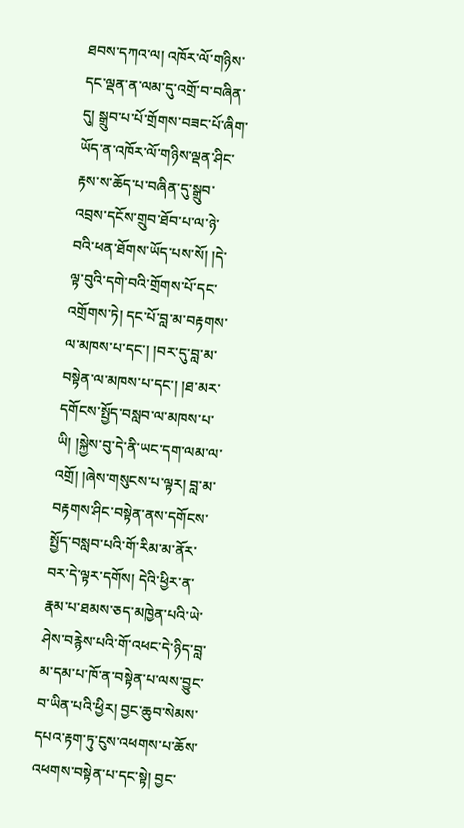ཐབས་དཀའ་ལ། འཁོར་ལོ་གཉིས་དང་ལྡན་ན་ལམ་དུ་འགྲོ་བ་བཞིན་དུ། སྒྲུབ་པ་པོ་གྲོགས་བཟང་པོ་ཞིག་ཡོད་ན་འཁོར་ལོ་གཉིས་ལྡན་ཤིང་རྟས་ས་ཆོད་པ་བཞིན་དུ་སྒྲུབ་འབྲས་དངོས་གྲུབ་ཐོབ་པ་ལ་ཉེ་བའི་ཕན་ཐོགས་ཡོད་པས་སོ། །དེ་ལྟ་བུའི་དགེ་བའི་གྲོགས་པོ་དང་འགྲོགས་ཏེ། དང་པོ་བླ་མ་བརྟགས་ལ་མཁས་པ་དང་། །བར་དུ་བླ་མ་བསྟེན་ལ་མཁས་པ་དང་། །ཐ་མར་དགོངས་སྤྱོད་བསླབ་ལ་མཁས་པ་ཡི། །སྐྱེས་བུ་དེ་ནི་ཡང་དག་ལམ་ལ་འགྲོ། །ཞེས་གསུངས་པ་ལྟར། བླ་མ་བརྟགས་ཤིང་བསྟེན་ནས་དགོངས་སྤྱོད་བསླབ་པའི་གོ་རིམ་མ་ནོར་བར་དེ་ལྟར་དགོས། དེའི་ཕྱིར་ན་རྣམ་པ་ཐམས་ཅད་མཁྱེན་པའི་ཡེ་ཤེས་བརྙེས་པའི་གོ་འཕང་དེ་ཉིད་བླ་མ་དམ་པ་ཁོ་ན་བསྟེན་པ་ལས་བྱུང་བ་ཡིན་པའི་ཕྱིར། བྱང་ཆུབ་སེམས་དཔའ་རྟག་ཏུ་ངུས་འཕགས་པ་ཆོས་འཕགས་བསྟེན་པ་དང་སྟེ། བྱང་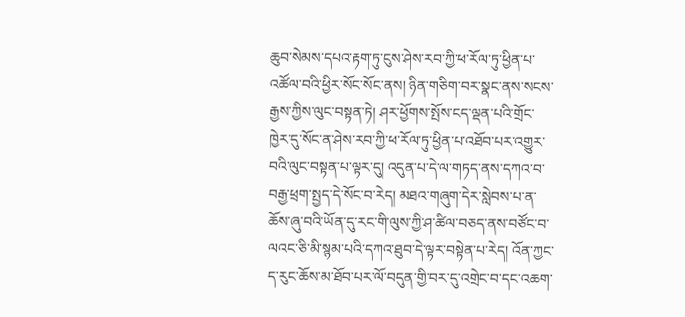ཆུབ་སེམས་དཔའ་རྟག་ཏུ་ངུས་ཤེས་རབ་ཀྱི་ཕ་རོལ་ཏུ་ཕྱིན་པ་འཚོལ་བའི་ཕྱིར་སོང་སོང་ནས། ཉིན་གཅིག་བར་སྣང་ནས་སངས་རྒྱས་ཀྱིས་ལུང་བསྟན་ཏེ། ཤར་ཕྱོགས་སྤོས་ངད་ལྡན་པའི་གྲོང་ཁྱེར་དུ་སོང་ན་ཤེས་རབ་ཀྱི་ཕ་རོལ་ཏུ་ཕྱིན་པ་འཐོབ་པར་འགྱུར་བའི་ལུང་བསྟན་པ་ལྟར་དུ། འདུན་པ་དེ་ལ་གཏད་ནས་དཀའ་བ་བརྒྱ་ཕྲག་སྤྱད་དེ་སོང་བ་རེད། མཐའ་གཞུག་དེར་སླེབས་པ་ན་ཆོས་ཞུ་བའི་ཡོན་དུ་རང་གི་ལུས་ཀྱི་ཤ་ཚིལ་བཅད་ནས་བཙོང་བ་ལའང་ཅི་མི་སྙམ་པའི་དཀའ་ཐུབ་དེ་ལྟར་བསྟེན་པ་རེད། འོན་ཀྱང་ད་རུང་ཆོས་མ་ཐོབ་པར་ལོ་བདུན་གྱི་བར་དུ་འགྲེང་བ་དང་འཆག་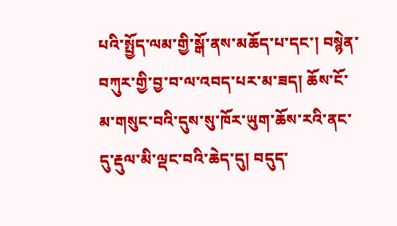པའི་སྤྱོད་ལམ་གྱི་སྒོ་ནས་མཆོད་པ་དང་། བསྙེན་བཀུར་གྱི་བྱ་བ་ལ་འབད་པར་མ་ཟད། ཆོས་ངོ་མ་གསུང་བའི་དུས་སུ་ཁོར་ཡུག་ཆོས་རའི་ནང་དུ་རྡུལ་མི་ལྡང་བའི་ཆེད་དུ། བདུད་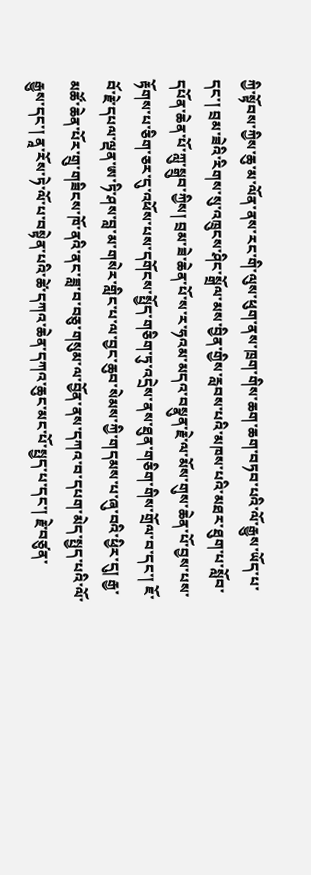ཀྱི་སྟོབས་ཀྱིས་ཆུ་མ་ལོན་ནས་རང་གི་ལུས་ཕུག་ནས་ཁྲག་གིས་ཆག་ཆག་བཏབ་པའི་ལོ་རྒྱུས་ཡོད་པ་དང་། བྲམ་ཟེའི་རིགས་སུ་འཁྲུངས་ཤིང་སྒྲོལ་མས་བྱིན་གྱིས་རླབས་པའི་མཁས་པའི་མཐར་ཐུག་པ་སློབ་དཔོན་ཆེན་པོ་ཀླུ་སྒྲུབ་ཀྱིས། བྲམ་ཟེ་ཆེན་པོ་ས་ར་ཧའམ་མདའ་བསྣུན་རྗེ་ལ་མོས་གུས་ཆེན་པོ་བྱས་པས་རྟོགས་པ་ཅིག་ཅར་དུ་འཕོས་པས་དགོངས་སྤྱོད་གཅིག་ཏུ་འདྲེས་ནས་ཐུན་གཅིག་གིས་གྲོལ་བ་དང་། ཇོ་བོ་རྗེ་དཔལ་ལྡན་ཨ་ཏི་ཤས་བླ་མ་གསེར་གླིང་པ་ལ་བྱང་ཆུབ་སེམས་ཀྱི་གདམས་པ་ཞུ་བའི་ཕྱིར་དུ། རྒྱ་མཚོ་ཆེན་པོར་གྲུ་གཟིངས་ཁོ་ནའི་ནང་ཟླ་བ་བཅུ་གསུམ་ལ་བྱོན་ནས་དཀའ་བ་དཔག་མེད་སྤྱད་པའི་ལོ་རྒྱུས་དང་། ནཱ་རོས་ཏེ་ལོ་པ་བསྟེན་པའི་ཚེ་དཀའ་ཆེན་དཀའ་ཆུང་མང་པོ་སྤྱད་པ་དང་། རྗེ་བཙུན་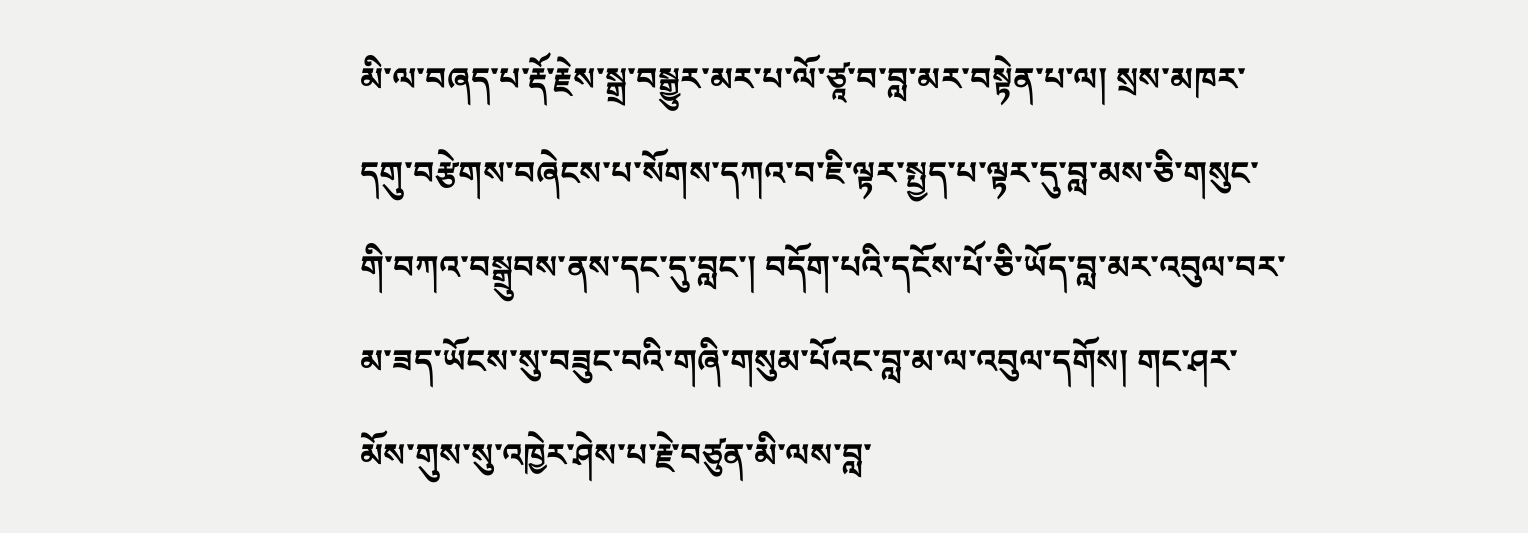མི་ལ་བཞད་པ་རྡོ་རྗེས་སྒྲ་བསྒྱུར་མར་པ་ལོ་ཙཱ་བ་བླ་མར་བསྟེན་པ་ལ། སྲས་མཁར་དགུ་བརྩེགས་བཞེངས་པ་སོགས་དཀའ་བ་ཇི་ལྟར་སྤྱད་པ་ལྟར་དུ་བླ་མས་ཅི་གསུང་གི་བཀའ་བསྒྲུབས་ནས་དང་དུ་བླང་། བདོག་པའི་དངོས་པོ་ཅི་ཡོད་བླ་མར་འབུལ་བར་མ་ཟད་ཡོངས་སུ་བཟུང་བའི་གཞི་གསུམ་པོའང་བླ་མ་ལ་འབུལ་དགོས། གང་ཤར་མོས་གུས་སུ་འཁྱེར་ཤེས་པ་རྗེ་བཙུན་མི་ལས་བླ་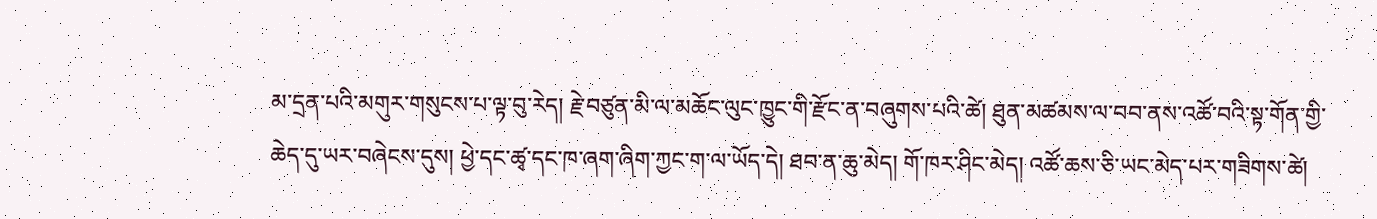མ་དྲན་པའི་མགུར་གསུངས་པ་ལྟ་བུ་རེད། རྗེ་བཙུན་མི་ལ་མཆོང་ལུང་ཁྱུང་གི་རྫོང་ན་བཞུགས་པའི་ཚེ། ཐུན་མཚམས་ལ་བབ་ནས་འཚོ་བའི་སྟ་གོན་གྱི་ཆེད་དུ་ཡར་བཞེངས་དུས། ཕྱེ་དང་ཚྭ་དང་ཁ་ཞག་ཞིག་ཀྱང་ག་ལ་ཡོད་དེ། ཐབ་ན་ཆུ་མེད། གོ་ཁར་ཤིང་མེད། འཚོ་ཆས་ཅི་ཡང་མེད་པར་གཟིགས་ཚེ།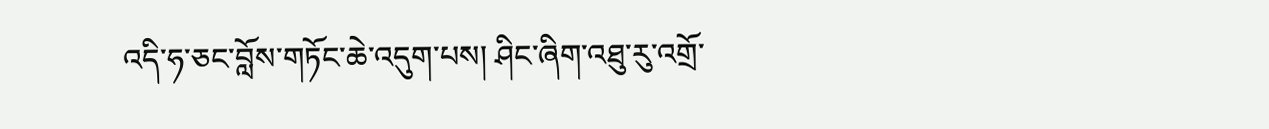འདི་ཧ་ཅང་བློས་གཏོང་ཆེ་འདུག་པས། ཤིང་ཞིག་འཐུ་རུ་འགྲོ་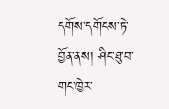དགོས་དགོངས་ཏེ་བྱོན་ནས། ཤིང་ཐུ་བ་གང་ཁྱེར་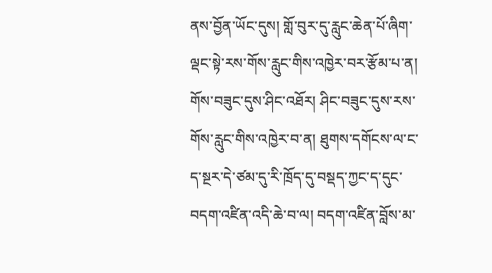ནས་བྱོན་ཡོང་དུས། གློ་བུར་དུ་རླུང་ཆེན་པོ་ཞིག་ལྡང་སྟེ་རས་གོས་རླུང་གིས་འཁྱེར་བར་རྩོམ་པ་ན། གོས་བཟུང་དུས་ཤིང་འཐོར། ཤིང་བཟུང་དུས་རས་གོས་རླུང་གིས་འཁྱེར་བ་ན། ཐུགས་དགོངས་ལ་ང་ད་སྔར་དེ་ཙམ་དུ་རི་ཁྲོད་དུ་བསྡད་ཀྱང་ད་དུང་བདག་འཛིན་འདི་ཆེ་བ་ལ། བདག་འཛིན་བློས་མ་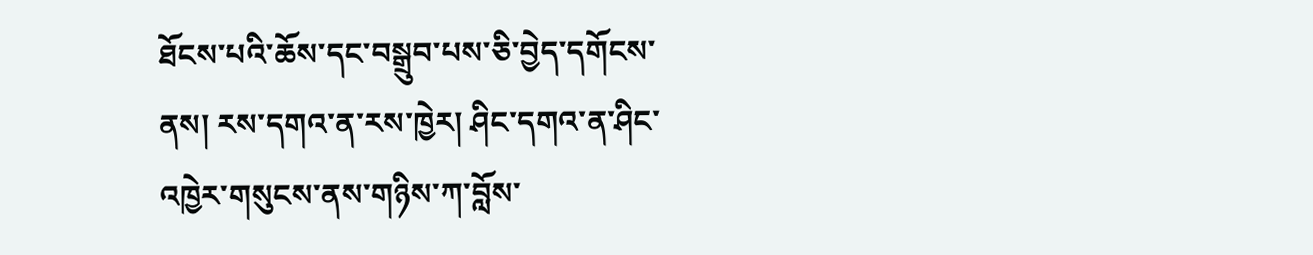ཐོངས་པའི་ཆོས་དང་བསྒྲུབ་པས་ཅི་བྱེད་དགོངས་ནས། རས་དགའ་ན་རས་ཁྱེར། ཤིང་དགའ་ན་ཤིང་འཁྱེར་གསུངས་ནས་གཉིས་ཀ་བློས་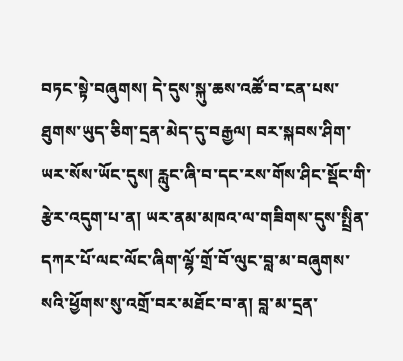བཏང་སྟེ་བཞུགས། དེ་དུས་སྐུ་ཆས་འཚོ་བ་ངན་པས་ཐུགས་ཡུད་ཅིག་དྲན་མེད་དུ་བརྒྱལ། བར་སྐབས་ཤིག་ཡར་སོས་ཡོང་དུས། རླུང་ཞི་བ་དང་རས་གོས་ཤིང་སྡོང་གི་རྩེར་འདུག་པ་ན། ཡར་ནམ་མཁའ་ལ་གཟིགས་དུས་སྤྲིན་དཀར་པོ་ལང་ལོང་ཞིག་ལྷོ་གྲོ་བོ་ལུང་བླ་མ་བཞུགས་སའི་ཕྱོགས་སུ་འགྲོ་བར་མཐོང་བ་ན། བླ་མ་དྲན་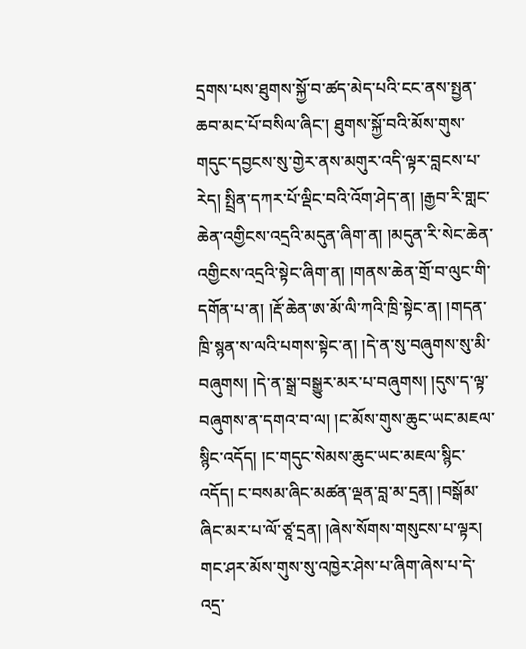དྲགས་པས་ཐུགས་སྐྱོ་བ་ཚད་མེད་པའི་ངང་ནས་སྤྱན་ཆབ་མང་པོ་བསིལ་ཞིང་། ཐུགས་སྐྱོ་བའི་མོས་གུས་གདུང་དབྱངས་སུ་གྱེར་ནས་མགུར་འདི་ལྟར་བླངས་པ་རེད། སྤྲིན་དཀར་པོ་ལྡིང་བའི་འོག་ཤེད་ན། །རྒྱབ་རི་གླང་ཆེན་འགྱིངས་འདྲའི་མདུན་ཞིག་ན། །མདུན་རི་སེང་ཆེན་འགྱིངས་འདྲའི་སྟེང་ཞིག་ན། །གནས་ཆེན་གྲོ་བ་ལུང་གི་དགོན་པ་ན། །རྡོ་ཆེན་ཨ་མོ་ལི་ཀའི་ཁྲི་སྟེང་ན། །གདན་ཁྲི་སྙན་ས་ལའི་པགས་སྟེང་ན། །དེ་ན་སུ་བཞུགས་སུ་མི་བཞུགས། །དེ་ན་སྒྲ་བསྒྱུར་མར་པ་བཞུགས། །དུས་ད་ལྟ་བཞུགས་ན་དགའ་བ་ལ། །ང་མོས་གུས་ཆུང་ཡང་མཇལ་སྙིང་འདོད། །ང་གདུང་སེམས་ཆུང་ཡང་མཇལ་སྙིང་འདོད། ང་བསམ་ཞིང་མཚན་ལྡན་བླ་མ་དྲན། །བསྒོམ་ཞིང་མར་པ་ལོ་ཙཱ་དྲན། །ཞེས་སོགས་གསུངས་པ་ལྟར། གང་ཤར་མོས་གུས་སུ་འཁྱེར་ཤེས་པ་ཞིག་ཞེས་པ་དེ་འདྲ་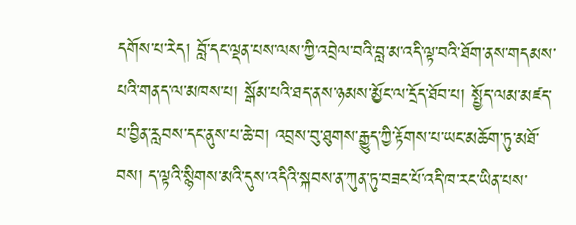དགོས་པ་རེད། བློ་དང་ལྡན་པས་ལས་ཀྱི་འབྲེལ་བའི་བླ་མ་འདི་ལྟ་བའི་ཐོག་ནས་གདམས་པའི་གནད་ལ་མཁས་པ། སྒོམ་པའི་ཐད་ནས་ཉམས་མྱོང་ལ་དྲོད་ཐོབ་པ། སྤྱོད་ལམ་མཛད་པ་བྱིན་རླབས་དང་ནུས་པ་ཆེ་བ། འབྲས་བུ་ཐུགས་རྒྱུད་ཀྱི་རྟོགས་པ་ཡང་མཆོག་ཏུ་མཐོ་བས། ད་ལྟའི་སྙིགས་མའི་དུས་འདིའི་སྐབས་ན་ཀུན་ཏུ་བཟང་པོ་འདི་ཁ་རང་ཡིན་པས་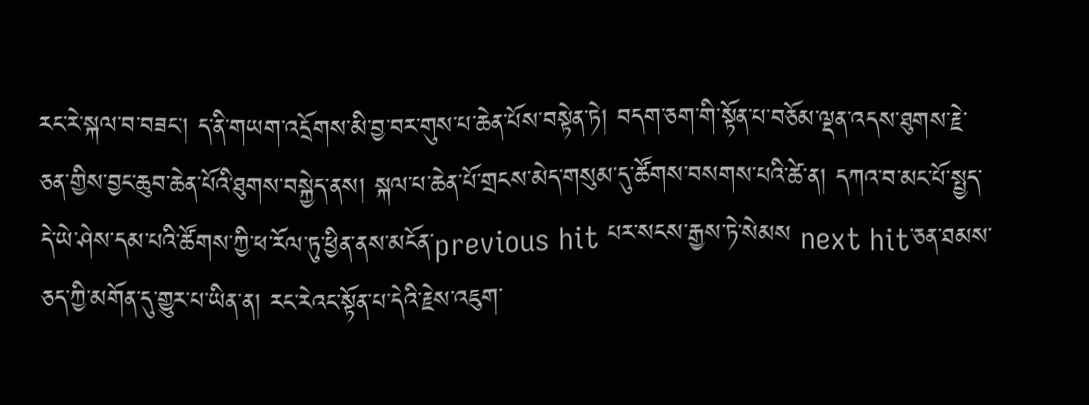རང་རེ་སྐལ་བ་བཟང་། ད་ནི་གཡག་འདྲོགས་མི་བྱ་བར་གུས་པ་ཆེན་པོས་བསྟེན་ཏེ། བདག་ཅག་གི་སྟོན་པ་བཅོམ་ལྡན་འདས་ཐུགས་རྗེ་ཅན་གྱིས་བྱང་ཆུབ་ཆེན་པོའི་ཐུགས་བསྐྱེད་ནས། སྐལ་པ་ཆེན་པོ་གྲངས་མེད་གསུམ་དུ་ཚོགས་བསགས་པའི་ཚེ་ན། དཀའ་བ་མང་པོ་སྤྱད་དེ་ཡེ་ཤེས་དམ་པའི་ཚོགས་ཀྱི་ཕ་རོལ་ཏུ་ཕྱིན་ནས་མངོན་previous hit པར་སངས་རྒྱས་ཏེ་སེམས next hit་ཅན་ཐམས་ཅད་ཀྱི་མགོན་དུ་གྱུར་པ་ཡིན་ན། རང་རེའང་སྟོན་པ་དེའི་རྗེས་འཇུག་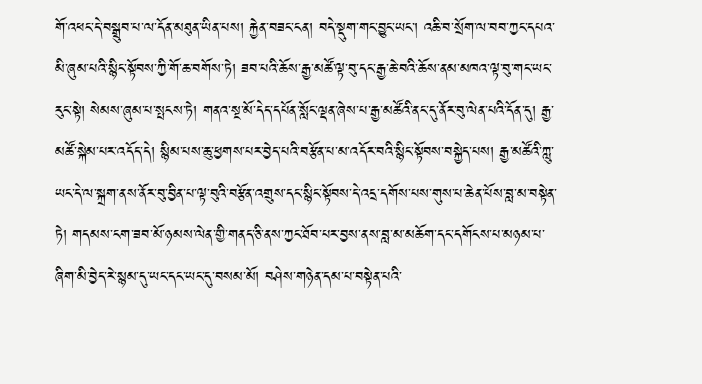གོ་འཕང་དེ་བསྒྲུབ་པ་ལ་དོན་མཐུན་ཡིན་པས། རྐྱེན་བཟང་ངན། བདེ་སྡུག་གང་བྱུང་ཡང་། འཆི་བ་སྲོག་ལ་བབ་ཀྱང་དཔའ་མི་ཞུམ་པའི་སྙིང་སྟོབས་ཀྱི་གོ་ཆ་བགོས་ཏེ། ཟབ་པའི་ཆོས་རྒྱ་མཚོ་ལྟ་བུ་དང་རྒྱ་ཆེ་བའི་ཆོས་ནམ་མཁའ་ལྟ་བུ་གང་ཡང་རུང་སྟེ། སེམས་ཞུམ་པ་སྤངས་ཏེ། གནའ་སྔ་མོ་དེད་དཔོན་སློང་ལྡན་ཞེས་པ་རྒྱ་མཚོའི་ནང་དུ་ནོར་བུ་ལེན་པའི་དོན་དུ། རྒྱ་མཚོ་སྐེམ་པར་འདོད་དེ། སྙིམ་པས་ཆུ་ཕྱགས་པར་བྱེད་པའི་བརྩོན་པ་མ་འདོར་བའི་སྙིང་སྟོབས་བསྐྱེད་པས། རྒྱ་མཚོའི་ཀླུ་ཡང་དེ་ལ་སྐྲག་ནས་ནོར་བུ་བྱིན་པ་ལྟ་བུའི་བརྩོན་འགྲུས་དང་སྙིང་སྟོབས་དེ་འདྲ་དགོས་པས་གུས་པ་ཆེན་པོས་བླ་མ་བསྟེན་ཏེ། གདམས་ངག་ཟབ་མོ་ཉམས་ལེན་གྱི་གནད་ཅི་ནས་ཀྱང་ཐོབ་པར་བྱས་ནས་བླ་མ་མཆོག་དང་དགོངས་པ་མཉམ་པ་ཞིག་མི་བྱེད་རེ་སྙམ་དུ་ཡང་དང་ཡང་དུ་བསམ་མོ། བཤེས་གཉེན་དམ་པ་བསྟེན་པའི་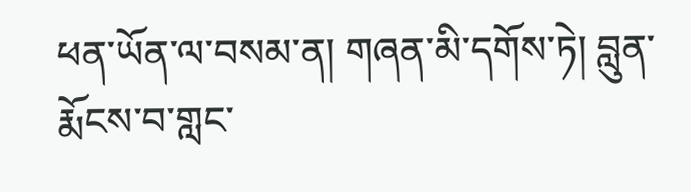ཕན་ཡོན་ལ་བསམ་ན། གཞན་མི་དགོས་ཏེ། བླུན་རྨོངས་བ་གླང་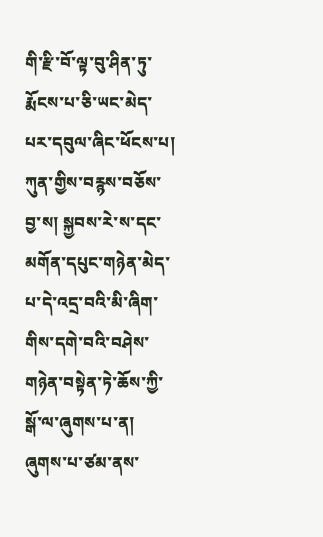གི་རྫི་བོ་ལྟ་བུ་ཤིན་ཏུ་རྨོངས་པ་ཅི་ཡང་མེད་པར་དབུལ་ཞིང་ཕོངས་པ། ཀུན་གྱིས་བརྙས་བཅོས་བྱ་ས། སྐྱབས་རེ་ས་དང་མགོན་དཔུང་གཉེན་མེད་པ་དེ་འདྲ་བའི་མི་ཞིག་གིས་དགེ་བའི་བཤེས་གཉེན་བསྟེན་ཏེ་ཆོས་ཀྱི་སྒོ་ལ་ཞུགས་པ་ན། ཞུགས་པ་ཙམ་ནས་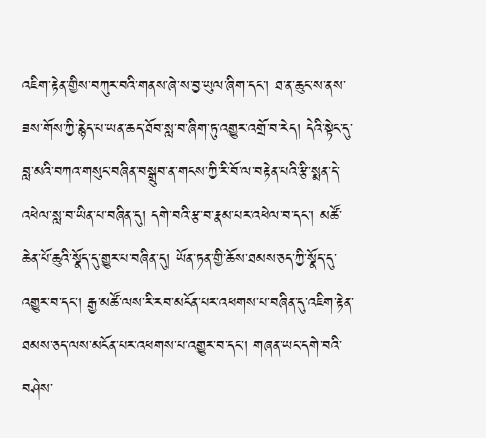འཇིག་རྟེན་གྱིས་བཀུར་བའི་གནས་ཞེ་ས་བྱ་ཡུལ་ཞིག་དང་། ཐ་ན་ཆུང་ས་ནས་ཟས་གོས་ཀྱི་རྙེད་པ་ཡན་ཆད་ཐོབ་སླ་བ་ཞིག་ཏུ་འགྱུར་འགྲོ་བ་རེད། དེའི་སྟེང་དུ་བླ་མའི་བཀའ་གསུང་བཞིན་བསྒྲུབ་ན་གངས་ཀྱི་རི་བོ་ལ་བརྟེན་པའི་རྩི་སྨན་དེ་འཕེལ་སླ་བ་ཡིན་པ་བཞིན་དུ། དགེ་བའི་རྩ་བ་རྣམ་པར་འཕེལ་བ་དང་། མཚོ་ཆེན་པོ་ཆུའི་སྣོད་དུ་གྱུར་པ་བཞིན་དུ། ཡོན་ཏན་གྱི་ཆོས་ཐམས་ཅད་ཀྱི་སྣོད་དུ་འགྱུར་བ་དང་། རྒྱ་མཚོ་ལས་རི་རབ་མངོན་པར་འཕགས་པ་བཞིན་དུ་འཇིག་རྟེན་ཐམས་ཅད་ལས་མངོན་པར་འཕགས་པ་འགྱུར་བ་དང་། གཞན་ཡང་དགེ་བའི་བཤེས་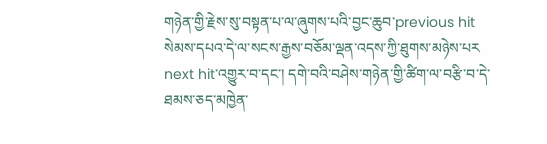གཉེན་གྱི་རྗེས་སུ་བསྟན་པ་ལ་ཞུགས་པའི་བྱང་ཆུབ་previous hit སེམས་དཔའ་དེ་ལ་སངས་རྒྱས་བཅོམ་ལྡན་འདས་ཀྱི་ཐུགས་མཉེས་པར next hit་འགྱུར་བ་དང་། དགེ་བའི་བཤེས་གཉེན་གྱི་ཚིག་ལ་བརྩི་བ་དེ་ཐམས་ཅད་མཁྱེན་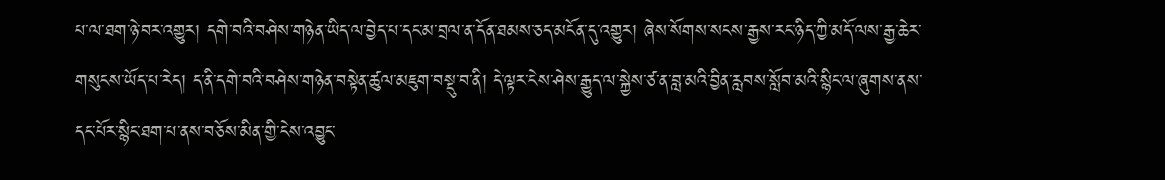པ་ལ་ཐག་ཉེ་བར་འགྱུར། དགེ་བའི་བཤེས་གཉེན་ཡིད་ལ་བྱེད་པ་དང་མ་བྲལ་ན་དོན་ཐམས་ཅད་མངོན་དུ་འགྱུར། ཞེས་སོགས་སངས་རྒྱས་རང་ཉིད་ཀྱི་མདོ་ལས་རྒྱ་ཆེར་གསུངས་ཡོད་པ་རེད། ད་ནི་དགེ་བའི་བཤེས་གཉེན་བསྟེན་ཚུལ་མཇུག་བསྡུ་བ་ནི། དེ་ལྟར་ངེས་ཤེས་རྒྱུད་ལ་སྐྱེས་ཙ་ན་བླ་མའི་བྱིན་རླབས་སློབ་མའི་སྙིང་ལ་ཞུགས་ནས་དང་པོར་སྙིང་ཐག་པ་ནས་བཅོས་མིན་གྱི་ངེས་འབྱུང་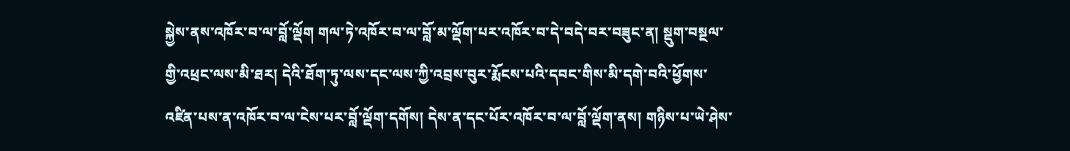སྐྱེས་ནས་འཁོར་བ་ལ་བློ་ལྡོག གལ་ཏེ་འཁོར་བ་ལ་བློ་མ་ལྡོག་པར་འཁོར་བ་དེ་བདེ་བར་བཟུང་ན། སྡུག་བསྔལ་གྱི་འཕྲང་ལས་མི་ཐར། དེའི་ཐོག་ཏུ་ལས་དང་ལས་ཀྱི་འབྲས་བུར་རྨོངས་པའི་དབང་གིས་མི་དགེ་བའི་ཕྱོགས་འཛིན་པས་ན་འཁོར་བ་ལ་ངེས་པར་བློ་ལྡོག་དགོས། དེས་ན་དང་པོར་འཁོར་བ་ལ་བློ་ལྡོག་ནས། གཉིས་པ་ཡེ་ཤེས་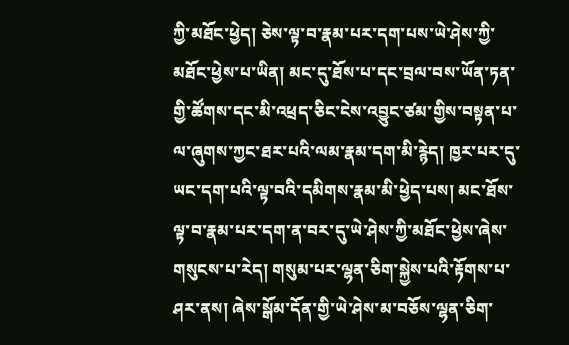ཀྱི་མཐོང་ཕྱེད། ཅེས་ལྟ་བ་རྣམ་པར་དག་པས་ཡེ་ཤེས་ཀྱི་མཐོང་ཕྱེས་པ་ཡིན། མང་དུ་ཐོས་པ་དང་བྲལ་བས་ཡོན་ཏན་གྱི་ཚོགས་དང་མི་འཕྲད་ཅིང་ངེས་འབྱུང་ཙམ་གྱིས་བསྟན་པ་ལ་ཞུགས་ཀྱང་ཐར་པའི་ལམ་རྣམ་དག་མི་རྙེད། ཁྱར་པར་དུ་ཡང་དག་པའི་ལྟ་བའི་དམིགས་རྣམ་མི་ཕྱེད་པས། མང་ཐོས་ལྟ་བ་རྣམ་པར་དག་ན་བར་དུ་ཡེ་ཤེས་ཀྱི་མཐོང་ཕྱེས་ཞེས་གསུངས་པ་རེད། གསུམ་པར་ལྷན་ཅིག་སྐྱེས་པའི་རྟོགས་པ་ཤར་ནས། ཞེས་སྒོམ་དོན་གྱི་ཡེ་ཤེས་མ་བཅོས་ལྷན་ཅིག་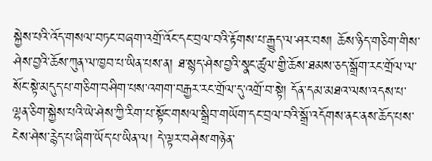སྐྱེས་པའི་འོད་གསལ་བཏང་བཞག་འགྲོ་འོང་དང་བྲལ་བའི་རྟོགས་པ་རྒྱུད་ལ་ཤར་བས། ཆོས་ཉིད་གཅིག་གིས་ཤེས་བྱའི་ཆོས་ཀུན་ལ་ཁྱབ་པ་ཡིན་པས་ན། ཐ་སྙད་ཤེས་བྱའི་སྣང་ཚུལ་གྱི་ཆོས་ཐམས་ཅད་སྒྲོག་རང་གྲོལ་ལ་སོང་སྟེ་མདུད་པ་གཅིག་བཤིག་པས་འགག་བརྒྱར་རང་གྲོལ་དུ་འགྲོ་བ་སྟེ། དོན་དམ་མཐའ་ལས་འདས་པ་ལྷན་ཅིག་སྐྱེས་པའི་ཡེ་ཤེས་ཀྱི་རིག་པ་སྟོང་གསལ་སྒྲིབ་གཡོག་དང་བྲལ་བའི་སྒྲོ་འདོགས་ནང་ནས་ཆོད་པས་ངེས་ཤེས་རྙེད་པ་ཞིག་ཡོད་པ་ཡིན་ལ། དེ་ལྟར་བཤེས་གཉེན་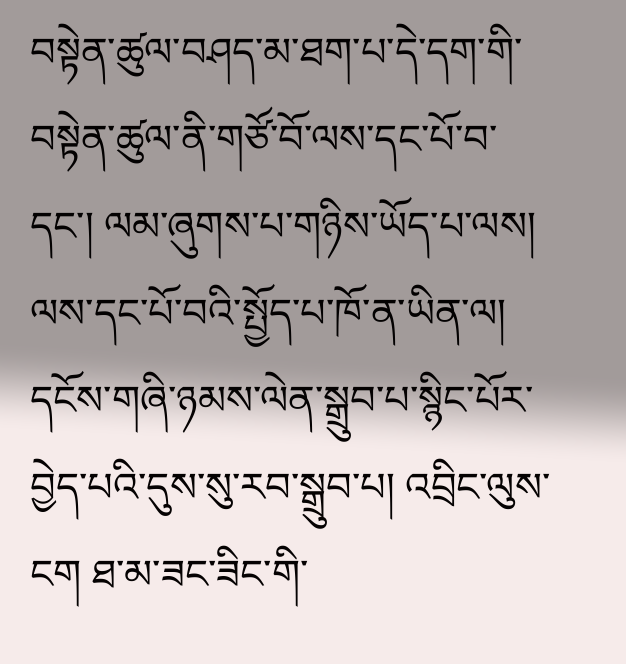བསྟེན་ཚུལ་བཤད་མ་ཐག་པ་དེ་དག་གི་བསྟེན་ཚུལ་ནི་གཙོ་བོ་ལས་དང་པོ་བ་དང་། ལམ་ཞུགས་པ་གཉིས་ཡོད་པ་ལས། ལས་དང་པོ་བའི་སྤྱོད་པ་ཁོ་ན་ཡིན་ལ། དངོས་གཞི་ཉམས་ལེན་སྒྲུབ་པ་སྙིང་པོར་བྱེད་པའི་དུས་སུ་རབ་སྒྲུབ་པ། འབྲིང་ལུས་ངག ཐ་མ་ཟང་ཟིང་གི་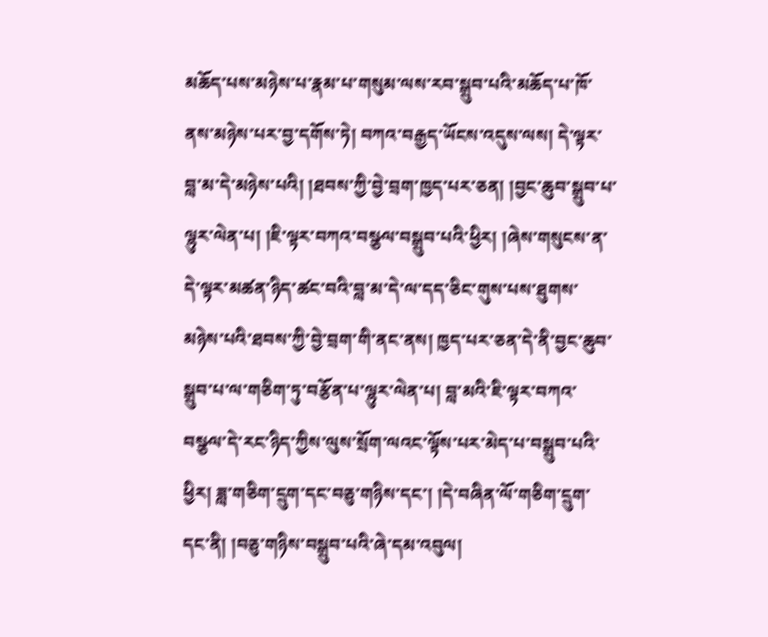མཆོད་པས་མཉེས་པ་རྣམ་པ་གསུམ་ལས་རབ་སྒྲུབ་པའི་མཆོད་པ་ཁོ་ནས་མཉེས་པར་བྱ་དགོས་ཏེ། བཀའ་བརྒྱད་ཡོངས་འདུས་ལས། དེ་ལྟར་བླ་མ་དེ་མཉེས་པའི། །ཐབས་ཀྱི་བྱེ་བྲག་ཁྱད་པར་ཅན། །བྱང་ཆུབ་སྒྲུབ་པ་ལྷུར་ལེན་པ། །ཇི་ལྟར་བཀའ་བསྩལ་བསྒྲུབ་པའི་ཕྱིར། །ཞེས་གསུངས་ན་དེ་ལྟར་མཚན་ཉིད་ཚང་བའི་བླ་མ་དེ་ལ་དད་ཅིང་གུས་པས་ཐུགས་མཉེས་པའི་ཐབས་ཀྱི་བྱེ་བྲག་གི་ནང་ནས། ཁྱད་པར་ཅན་དེ་ནི་བྱང་ཆུབ་སྒྲུབ་པ་ལ་གཅིག་ཏུ་བརྩོན་པ་ལྷུར་ལེན་པ། བླ་མའི་ཇི་ལྟར་བཀའ་བསྩལ་དེ་རང་ཉིད་ཀྱིས་ལུས་སྲོག་ལའང་ལྟོས་པར་མེད་པ་བསྒྲུབ་པའི་ཕྱིར། ཟླ་གཅིག་དྲུག་དང་བཅུ་གཉིས་དང་། །དེ་བཞིན་ལོ་གཅིག་དྲུག་དང་ནི། །བཅུ་གཉིས་བསྒྲུབ་པའི་ཞེ་དམ་འབུལ།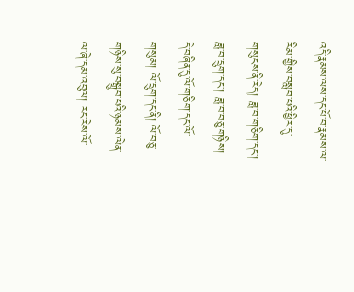འདི་རྣམས་ལས་དང་པོ་བ་རྣམས་ལ་རིམ་གྱིས་བསླབ་པའི་ཕྱིར་དུ་གསུངས་ནི་རེད། ཟླ་བ་གཅིག་དང་། ཟླ་བ་དྲུག་དང་། ཟླ་བ་བཅུ་གཉིས། དེ་བཞིན་དུ་ལོ་གཅིག་དང་ལོ་གསུམ། ལོ་དྲུག་དང་ནི། ལོ་བཅུ་གཉིས་སུ་བསྒྲུབ་པའི་ཉམས་ལེན་ལ་ཞེ་དམ་འབུལ། རང་རེས་ལོ་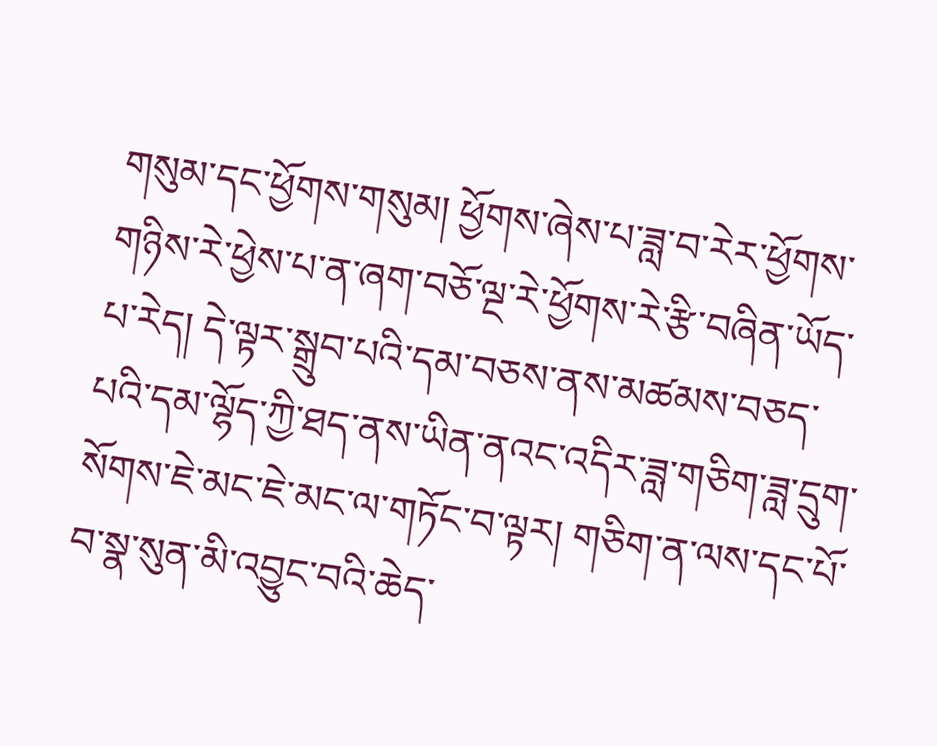གསུམ་དང་ཕྱོགས་གསུམ། ཕྱོགས་ཞེས་པ་ཟླ་བ་རེར་ཕྱོགས་གཉིས་རེ་ཕྱེས་པ་ན་ཞག་བཅོ་ལྔ་རེ་ཕྱོགས་རེ་རྩི་བཞིན་ཡོད་པ་རེད། དེ་ལྟར་སྒྲུབ་པའི་དམ་བཅས་ནས་མཚམས་བཅད་པའི་དམ་ལྷོད་ཀྱི་ཐད་ནས་ཡིན་ནའང་འདིར་ཟླ་གཅིག་ཟླ་དྲུག་སོགས་ཇེ་མང་ཇེ་མང་ལ་གཏོང་བ་ལྟར། གཅིག་ན་ལས་དང་པོ་བ་སྣ་སུན་མི་འབྱུང་བའི་ཆེད་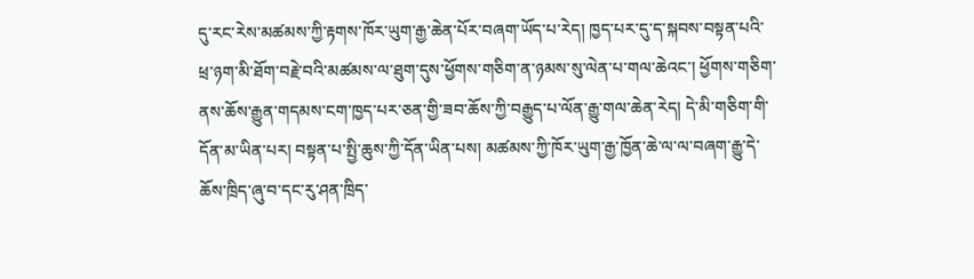དུ་རང་རེས་མཚམས་ཀྱི་རྟགས་ཁོར་ཡུག་རྒྱ་ཆེན་པོར་བཞག་ཡོད་པ་རེད། ཁྱད་པར་དུ་ད་སྐབས་བསྟན་པའི་ཕྲ་ཉག་མི་ཐོག་བརྗེ་བའི་མཚམས་ལ་ཐུག་དུས་ཕྱོགས་གཅིག་ན་ཉམས་སུ་ལེན་པ་གལ་ཆེའང་། ཕྱོགས་གཅིག་ནས་ཆོས་རྒྱུན་གདམས་ངག་ཁྱད་པར་ཅན་གྱི་ཟབ་ཆོས་ཀྱི་བརྒྱུད་པ་ལོན་རྒྱུ་གལ་ཆེན་རེད། དེ་མི་གཅིག་གི་དོན་མ་ཡིན་པར། བསྟན་པ་སྤྱི་ཆུས་ཀྱི་དོན་ཡིན་པས། མཚམས་ཀྱི་ཁོར་ཡུག་རྒྱ་ཁྱོན་ཆེ་ལ་ལ་བཞག་རྒྱུ་དེ་ཆོས་ཁྲིད་ཞུ་བ་དང་རུ་ཤན་ཁྲིད་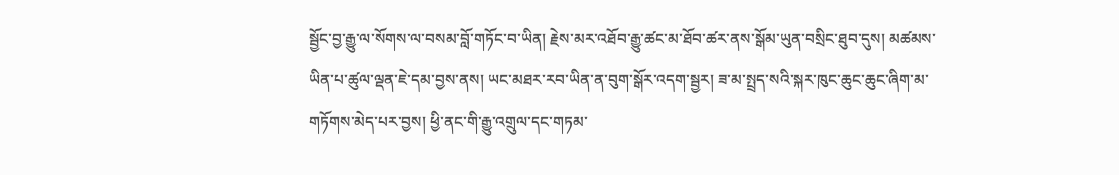སྦྱོང་བྱ་རྒྱུ་ལ་སོགས་ལ་བསམ་བློ་གཏོང་བ་ཡིན། རྗེས་མར་འཐོབ་རྒྱུ་ཚང་མ་ཐོབ་ཚར་ནས་སྒོམ་ཡུན་བསྲིང་ཐུབ་དུས། མཚམས་ཡིན་པ་ཚུལ་ལྡན་ཇེ་དམ་བྱས་ནས། ཡང་མཐར་རབ་ཡིན་ན་བུག་སྒོར་འདག་སྦྱར། ཟ་མ་སྤྲད་སའི་སྐར་ཁུང་ཆུང་ཆུང་ཞིག་མ་གཏོགས་མེད་པར་བྱས། ཕྱི་ནང་གི་རྒྱུ་འགྲུལ་དང་གཏམ་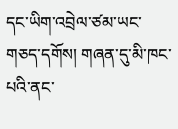དང་ཡིག་འབྲེལ་ཙམ་ཡང་གཅད་དགོས། གཞན་དུ་མི་ཁང་པའི་ནང་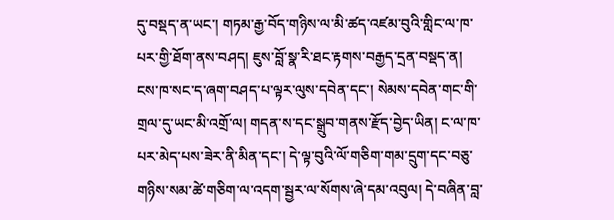དུ་བསྡད་ན་ཡང་། གཏམ་རྒྱ་བོད་གཉིས་ལ་མི་ཚད་འཛམ་བུའི་གླིང་ལ་ཁ་པར་གྱི་ཐོག་ནས་བཤད། ཇུས་བློ་སྣ་རི་ཐང་རྟགས་བརྒྱད་དྲན་བསྡད་ན། ངས་ཁ་སང་ད་ཞག་བཤད་པ་ལྟར་ལུས་དབེན་དང་། སེམས་དབེན་གང་གི་གྲལ་དུ་ཡང་མི་འགྲོ་ལ། གདན་ས་དང་སྒྲུབ་གནས་རྫོད་བྱེད་ཡིན། ང་ལ་ཁ་པར་མེད་པས་ཟེར་ནི་མིན་དང་། དེ་ལྟ་བུའི་ལོ་གཅིག་གམ་དྲུག་དང་བཅུ་གཉིས་སམ་ཚེ་གཅིག་ལ་འདག་སྦྱར་ལ་སོགས་ཞེ་དམ་འབུལ། དེ་བཞིན་བླ་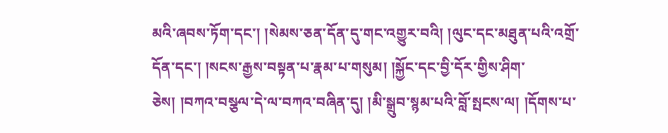མའི་ཞབས་ཏོག་དང་། །སེམས་ཅན་དོན་དུ་གང་འགྱུར་བའི། །ལུང་དང་མཐུན་པའི་འགྲོ་དོན་དང་། །སངས་རྒྱས་བསྟན་པ་རྣམ་པ་གསུམ། །སྐྱོང་དང་བྱི་དོར་གྱིས་ཤིག་ཅེས། །བཀའ་བསྩལ་དེ་ལ་བཀའ་བཞིན་དུ། །མི་སྒྲུབ་སྙམ་པའི་བློ་སྤངས་ལ། །དོགས་པ་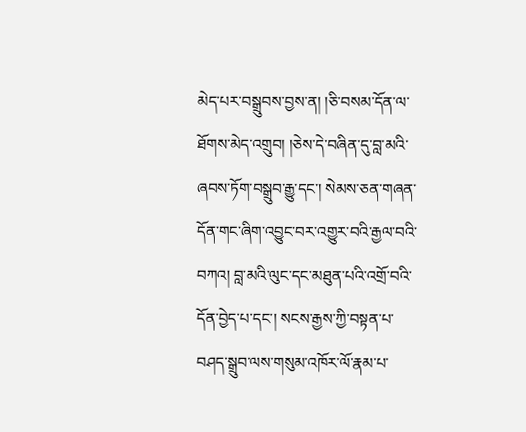མེད་པར་བསྒྲུབས་བྱས་ན། །ཅི་བསམ་དོན་ལ་ཐོགས་མེད་འགྲུབ། །ཅེས་དེ་བཞིན་དུ་བླ་མའི་ཞབས་ཏོག་བསྒྲུབ་རྒྱུ་དང་། སེམས་ཅན་གཞན་དོན་གང་ཞིག་འབྱུང་བར་འགྱུར་བའི་རྒྱལ་བའི་བཀའ། བླ་མའི་ལུང་དང་མཐུན་པའི་འགྲོ་བའི་དོན་བྱེད་པ་དང་། སངས་རྒྱས་ཀྱི་བསྟན་པ་བཤད་སྒྲུབ་ལས་གསུམ་འཁོར་ལོ་རྣམ་པ་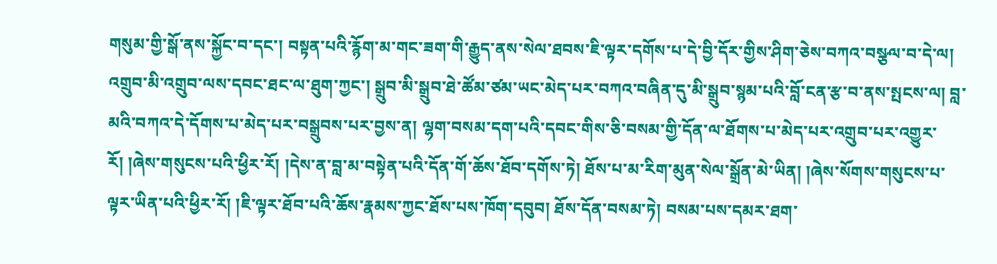གསུམ་གྱི་སྒོ་ནས་སྐྱོང་བ་དང་། བསྟན་པའི་རྙོག་མ་གང་ཟག་གི་རྒྱུད་ནས་སེལ་ཐབས་ཇི་ལྟར་དགོས་པ་དེ་བྱི་དོར་གྱིས་ཤིག་ཅེས་བཀའ་བསྩལ་བ་དེ་ལ། འགྲུབ་མི་འགྲུབ་ལས་དབང་ཐང་ལ་ཐུག་ཀྱང་། སྒྲུབ་མི་སྒྲུབ་ཐེ་ཚོམ་ཙམ་ཡང་མེད་པར་བཀའ་བཞིན་དུ་མི་སྒྲུབ་སྙམ་པའི་བློ་ངན་རྩ་བ་ནས་སྤངས་ལ། བླ་མའི་བཀའ་དེ་དོགས་པ་མེད་པར་བསྒྲུབས་པར་བྱས་ན། ལྷག་བསམ་དག་པའི་དབང་གིས་ཅི་བསམ་གྱི་དོན་ལ་ཐོགས་པ་མེད་པར་འགྲུབ་པར་འགྱུར་རོ། །ཞེས་གསུངས་པའི་ཕྱིར་རོ། །དེས་ན་བླ་མ་བསྟེན་པའི་དོན་གོ་ཆོས་ཐོབ་དགོས་ཏེ། ཐོས་པ་མ་རིག་མུན་སེལ་སྒྲོན་མེ་ཡིན། །ཞེས་སོགས་གསུངས་པ་ལྟར་ཡིན་པའི་ཕྱིར་རོ། །ཇི་ལྟར་ཐོབ་པའི་ཆོས་རྣམས་ཀྱང་ཐོས་པས་ཁོག་དབུབ། ཐོས་དོན་བསམ་ཏེ། བསམ་པས་དམར་ཐག་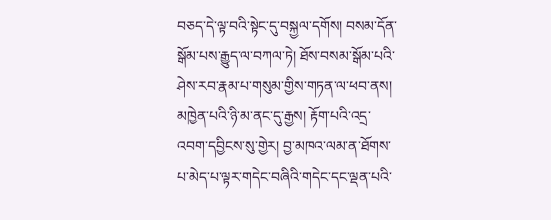བཅད་དེ་ལྟ་བའི་སྟེང་དུ་བསྐྱལ་དགོས། བསམ་དོན་སྒོམ་པས་རྒྱུད་ལ་བཀལ་ཏེ། ཐོས་བསམ་སྒོམ་པའི་ཤེས་རབ་རྣམ་པ་གསུམ་གྱིས་གཏན་ལ་ཕབ་ནས། མཁྱེན་པའི་ཉི་མ་ནང་དུ་རྒྱས། རྟོག་པའི་འདྲ་འབག་དབྱིངས་སུ་གྱེར། བྱ་མཁའ་ལམ་ན་ཐོགས་པ་མེད་པ་ལྟར་གདེང་བཞིའི་གདེང་དང་ལྡན་པའི་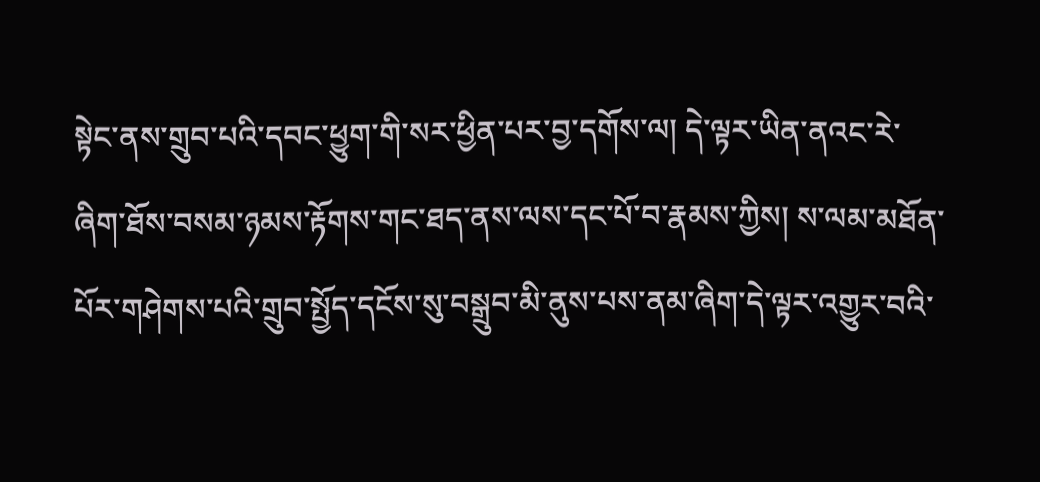སྟེང་ནས་གྲུབ་པའི་དབང་ཕྱུག་གི་སར་ཕྱིན་པར་བྱ་དགོས་ལ། དེ་ལྟར་ཡིན་ནའང་རེ་ཞིག་ཐོས་བསམ་ཉམས་རྟོགས་གང་ཐད་ནས་ལས་དང་པོ་བ་རྣམས་ཀྱིས། ས་ལམ་མཐོན་པོར་གཤེགས་པའི་གྲུབ་སྤྱོད་དངོས་སུ་བསྒྲུབ་མི་ནུས་པས་ནམ་ཞིག་དེ་ལྟར་འགྱུར་བའི་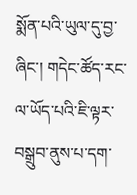སྨོན་པའི་ཡུལ་དུ་བྱ་ཞིང་། གདེང་ཚོད་རང་ལ་ཡོད་པའི་ཇི་ལྟར་བསྒྲུབ་ནུས་པ་དག་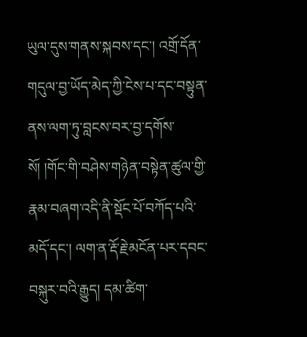ཡུལ་དུས་གནས་སྐབས་དང་། འགྲོ་དོན་གདུལ་བྱ་ཡོད་མེད་ཀྱི་ངེས་པ་དང་བསྟུན་ནས་ལག་ཏུ་བླངས་བར་བྱ་དགོས་སོ། །གོང་གི་བཤེས་གཉེན་བསྟེན་ཚུལ་གྱི་རྣམ་བཞག་འདི་ནི་སྡོང་པོ་བཀོད་པའི་མདོ་དང་། ལག་ན་རྡོ་རྗེ་མངོན་པར་དབང་བསྐུར་བའི་རྒྱུད། དམ་ཚིག་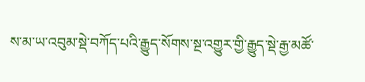ས་མ་ཡ་འབུམ་སྡེ་བཀོད་པའི་རྒྱུད་སོགས་སྔ་འགྱུར་གྱི་རྒྱུད་སྡེ་རྒྱ་མཚོ་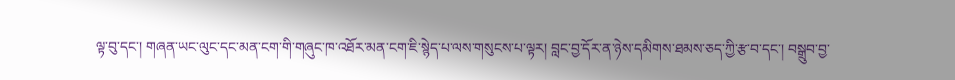ལྟ་བུ་དང་། གཞན་ཡང་ལུང་དང་མན་ངག་གི་གཞུང་ཁ་འཐོར་མན་ངག་ཇི་སྙེད་པ་ལས་གསུངས་པ་ལྟར། བླང་བྱ་དོར་ན་ཉེས་དམིགས་ཐམས་ཅད་ཀྱི་རྩ་བ་དང་། བསྒྲུབ་བྱ་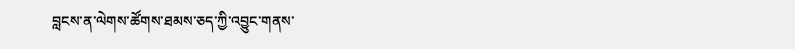བླངས་ན་ལེགས་ཚོགས་ཐམས་ཅད་ཀྱི་འབྱུང་གནས་